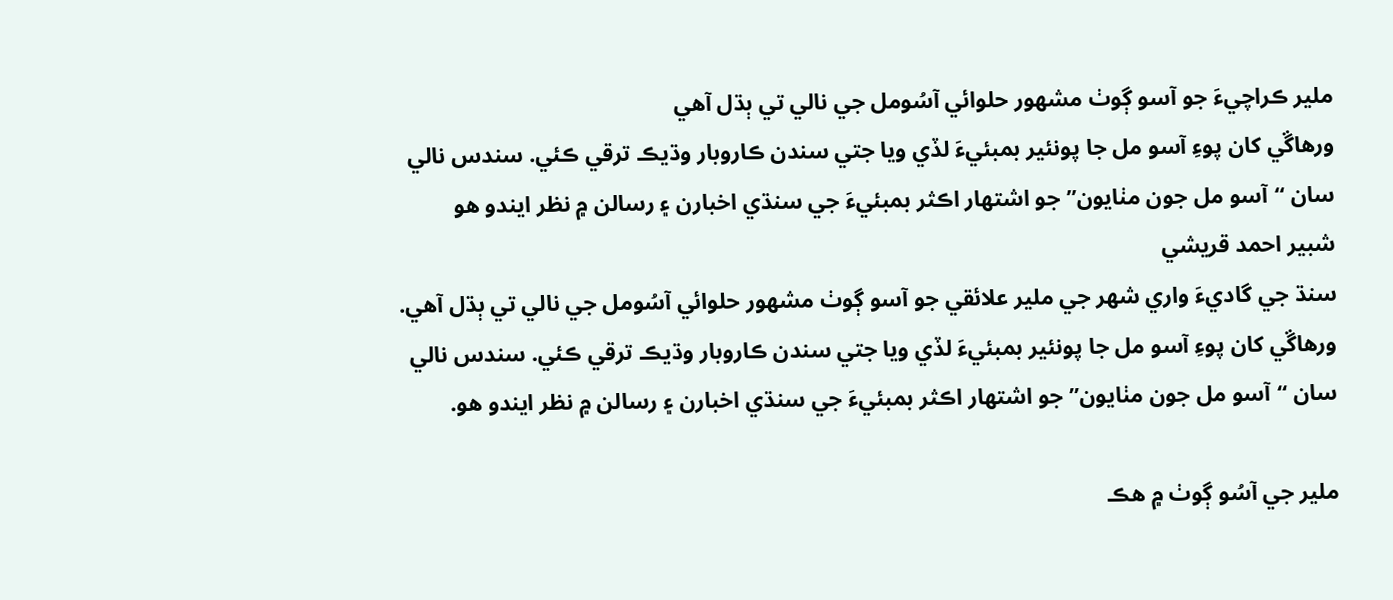ملير ڪراچيءَ جو آسو ڳوٺ مشھور حلوائي آسُومل جي نالي تي ٻڌل آھي
ورهاڱي کان پوءِ آسو مل جا پونئير بمبئيءَ لڏي ويا جتي سندن ڪاروبار وڌيڪ ترقي ڪئي. سندس نالي سان “آسو مل جون مٺايون” جو اشتهار اڪثر بمبئيءَ جي سنڌي اخبارن ۽ رسالن ۾ نظر ايندو هو
شبير احمد قريشي
سنڌ جي گاديءَ واري شھر جي ملير علائقي جو آسو ڳوٺ مشھور حلوائي آسُومل جي نالي تي ٻڌل آھي. ورهاڱي کان پوءِ آسو مل جا پونئير بمبئيءَ لڏي ويا جتي سندن ڪاروبار وڌيڪ ترقي ڪئي. سندس نالي سان “آسو مل جون مٺايون” جو اشتهار اڪثر بمبئيءَ جي سنڌي اخبارن ۽ رسالن ۾ نظر ايندو هو.

ملير جي آسُو ڳوٺ ۾ ھڪ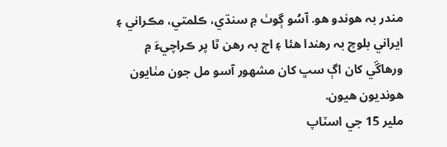مندر بہ ھوندو ھو. آسُو ڳوٺ ۾ سنڌي، ڪلمتي، مڪراني ۽ ايراني بلوچ بہ رھندا ھئا ۽ اڄ بہ رهن ٿا پر ڪراچيءَ ۾ ورهاڱي کان اڳ سڀ کان مشهور آسو مل جون مٺايون هونديون هيون.
ملير 15 جي اسٽاپ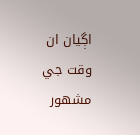اڳيان ان وقت جي مشهور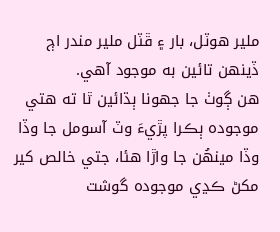ملير هوٽل، بار ۽ ڦٽل ملير مندر اڄ ڏينهن تائين به موجود آهي.
هن ڳوٺ جا جهونا ٻڌائين ٿا ته هتي موجوده ٻڪرا پڙيءَ وٽ آسومل جا وڏا وڏا مينهُن جا واڙا هئا، جتي خالص کير مکڻ ڪڍي موجوده گوشت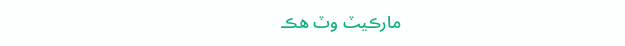مارڪيٽ وٽ هڪ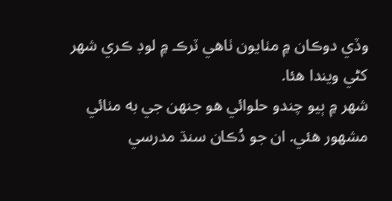وڏي دوڪان ۾ مٺايون ٺاهي ٽرڪ ۾ لوڊ ڪري شهر کڻي ويندا هئا.
شهر ۾ ٻيو چندو حلوائي هو جنهن جي به مٺائي مشهور هئي. ان جو دُڪان سنڌ مدرسي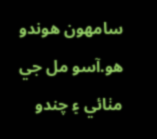سامهون هوندو هو.آسو مل جي مٺائي ۽ چندو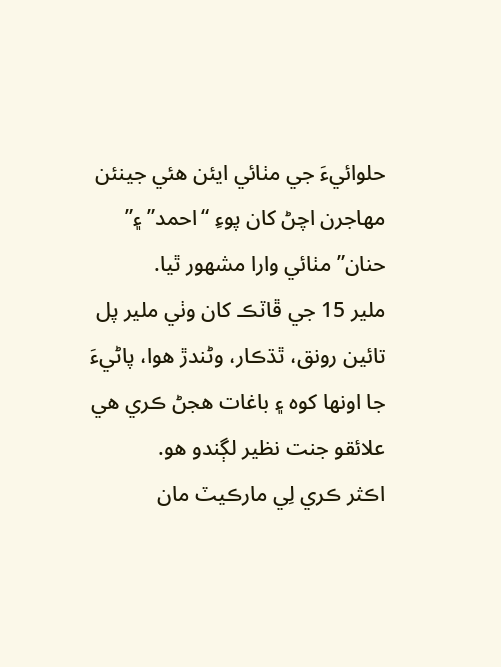حلوائيءَ جي مٺائي ايئن هئي جينئن مهاجرن اچڻ کان پوءِ “احمد” ۽” حنان” مٺائي وارا مشهور ٿيا.
ملير 15 جي ڦاٽڪ کان وٺي ملير پل تائين رونق، ٿڌڪار، وڻندڙ ھوا، پاڻيءَ جا اونها کوه ۽ باغات ھجڻ ڪري هي علائقو جنت نظير لڳندو هو.
اڪثر ڪري لِي مارڪيٽ مان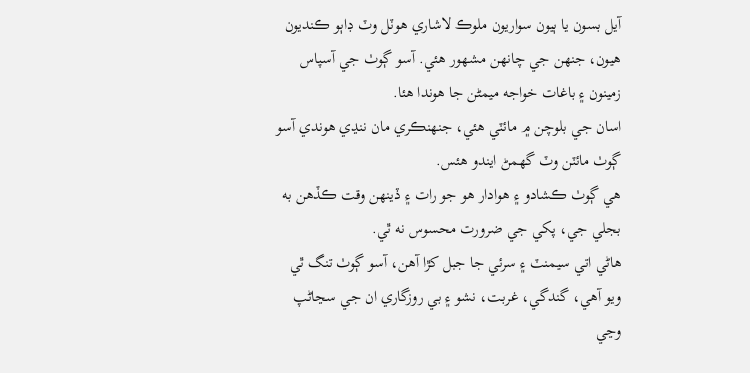آيل بسون يا ٻيون سواريون ملوڪ لاشاري هوٽل وٽ ڊاٻو ڪنديون هيون، جنهن جي چانهن مشهور هئي. آسو ڳوٺ جي آسپاس زمينون ۽ باغات خواجه ميمڻن جا هوندا هئا.
اسان جي بلوچن ۾ مائٽي هئي، جنھنڪري مان ننڍي هوندي آسو ڳوٺ مائٽن وٽ گهمڻ ايندو هئس.
هي ڳوٺ ڪشادو ۽ هوادار هو جو رات ۽ ڏينهن وقت ڪڏهن به بجلي جي، پکي جي ضرورت محسوس نه ٿي.
هاڻي اتي سيمنٽ ۽ سرئي جا جبل کڙا آهن، آسو ڳوٺ تنگ ٿي ويو آهي، گندگي، غربت، نشو ۽ بي روزگاري ان جي سڃاڻپ وڃي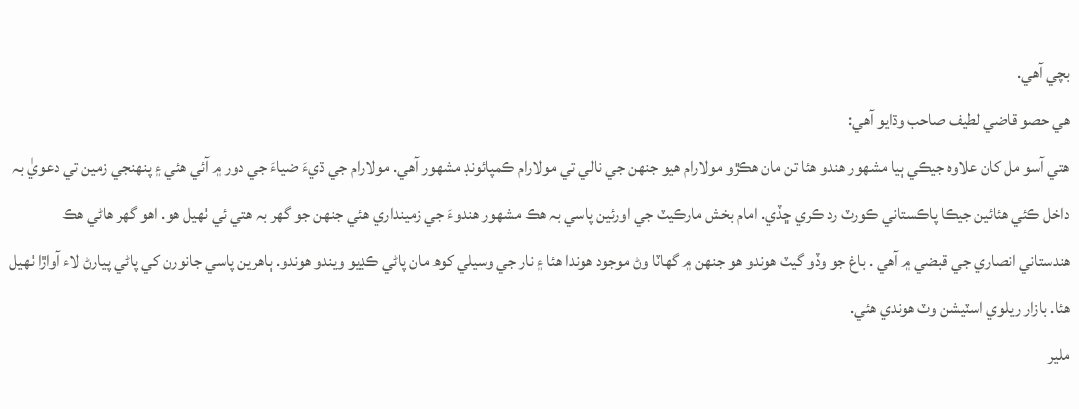بچي آهي.
هي حصو قاضي لطيف صاحب وڌايو آهي:
ھتي آسو مل کان علاوہ جيڪي ٻيا مشھور ھندو ھئا تن مان ھڪڙو مولارام ھيو جنھن جي نالي تي مولارام ڪمپائونڊ مشھور آھي. مولارام جي ڌيءَ ضياءَ جي دور ۾ آئي ھئي ۽ پنھنجي زمين تي دعويٰ بہ داخل ڪئي ھئائين جيڪا پاڪستاني ڪورٽ رد ڪري ڇڏي. امام بخش مارڪيٽ جي اورئين پاسي بہ ھڪ مشھور ھندوءَ جي زمينداري ھئي جنھن جو گھر بہ ھتي ئي ٺھيل ھو. اھو گھر ھاڻي ھڪ ھندستاني انصاري جي قبضي ۾ آھي . باغ جو وڏو گيٽ ھوندو ھو جنھن ۾ گھاٽا وڻ موجود ھوندا ھئا ۽ نار جي وسيلي کوھ مان پاڻي ڪڍيو ويندو ھوندو. ٻاھرين پاسي جانورن کي پاڻي پيارڻ لاء آواڙا ٺھيل ھئا. بازار ريلوي اسٽيشن وٽ ھوندي ھئي.
ملير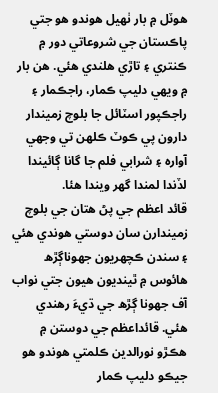ھوٽل ۾ بار ٺھيل ھوندو ھو جتي پاڪستان جي شروعاتي دور ۾ ڪنتري ۽ تاڙي ھلندي ھئي. ھن بار ۾ ويھي دليپ ڪمار، راجڪمار ۽ راجڪپور اسٽائل جا بلوچ زميندار دارون پي ڪوٽ ڪلھن تي وجھي آوارہ ۽ شرابي فلم جا گانا ڳائيندا لڏندا لمندا گھر ويندا ھئا.
قائد اعظم جي پڻ ھتان جي بلوچ زميندارن سان دوستي ھوندي ھئي ۽ سندن ڪچھريون جھوناڳڙھ ھائوس ۾ ٿينديون ھيون جتي نواب آف جھونا ڳڙھ جي ڌيءَ رھندي ھئي. قائداعظم جي دوستن ۾ ھڪڙو نورالدين ڪلمتي ھوندو ھو جيڪو دليپ ڪمار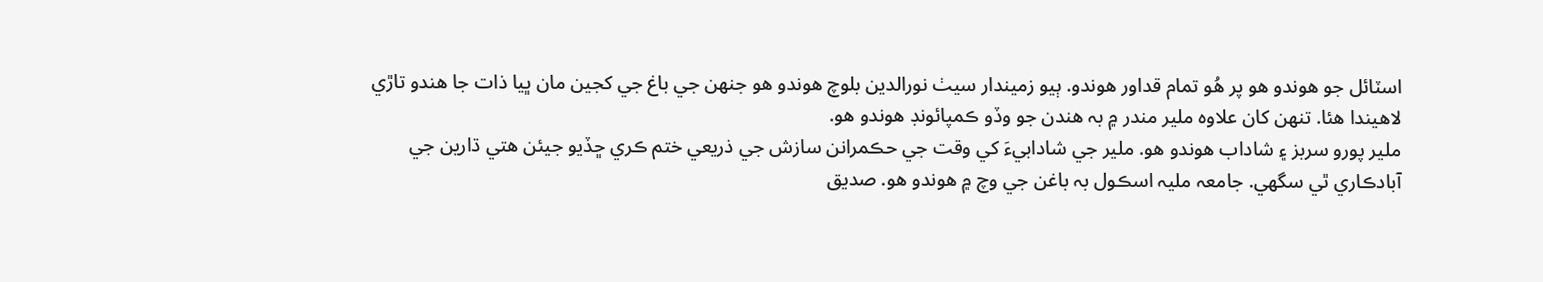اسٽائل جو ھوندو ھو پر ھُو تمام قداور ھوندو. ٻيو زميندار سيٺ نورالدين بلوچ ھوندو ھو جنھن جي باغ جي کجين مان ڀيا ذات جا ھندو تاڙي لاھيندا ھئا. تنھن کان علاوہ ملير مندر ۾ بہ ھندن جو وڏو ڪمپائونڊ ھوندو ھو.
ملير پورو سربز ۽ شاداب ھوندو ھو. ملير جي شادابيءَ کي وقت جي حڪمرانن سازش جي ذريعي ختم ڪري ڇڏيو جيئن ھتي ڌارين جي آبادڪاري ٿي سگھي. جامعہ مليہ اسڪول بہ باغن جي وچ ۾ ھوندو ھو. صديق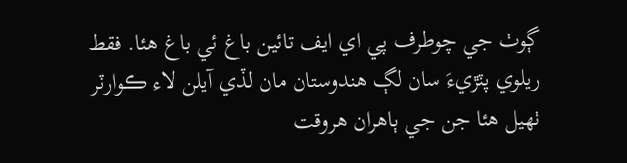ڳوٺ جي چوطرف پي اي ايف تائين باغ ئي باغ ھئا. فقط ريلوي پٽڙيءَ سان لڳ ھندوستان مان لڏي آيلن لاء ڪوارٽر ٺھيل ھئا جن جي ٻاھران ھروقت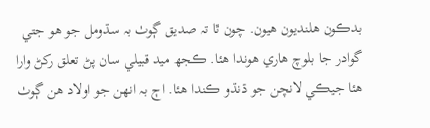بدڪون ھلنديون ھيون. چون ٿا تہ صديق ڳوٺ بہ سڌومل جو ھو جتي گوادر جا بلوچ ھاري ھوندا ھئا. ڪجھ ميد قبيلي سان پڻ تعلق رکڻ وارا ھئا جيڪي لانچن جو ڌنڌو ڪندا ھئا. اڄ بہ انھن جو اولاد ھن ڳوٺ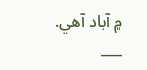۾ آباد آھي.
___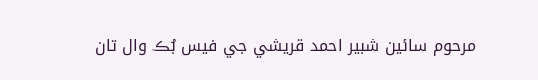مرحوم سائين شبير احمد قريشي جي فيس بُڪ وال تان